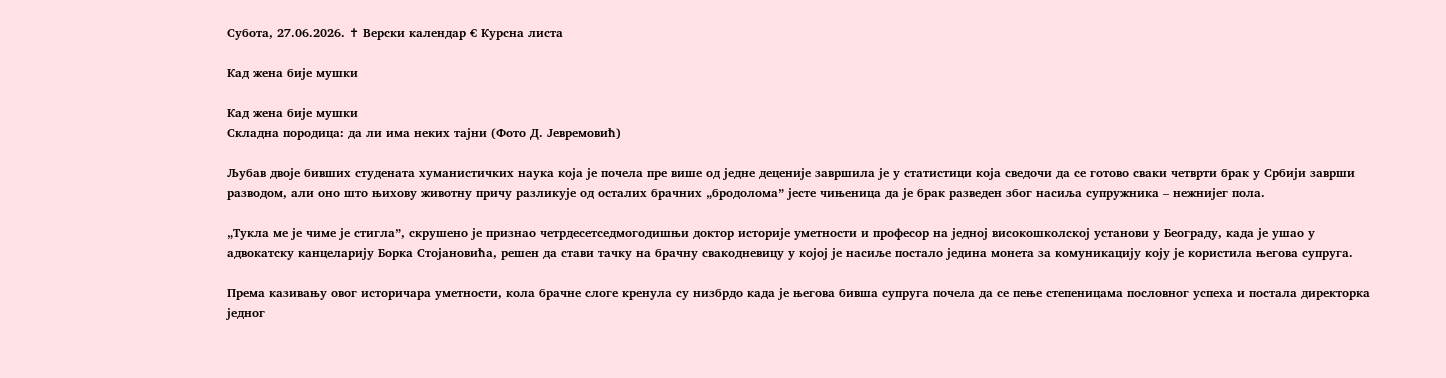Субота, 27.06.2026. ✝ Верски календар € Курсна листа

Кад жена бије мушки

Кад жена бије мушки
Складна породица: да ли има неких тајни (Фото Д. Јевремовић)

Љубав двоје бивших студената хуманистичких наука која је почела пре више од једне деценије завршила је у статистици која сведочи да се готово сваки четврти брак у Србији заврши разводом, али оно што њихову животну причу разликује од осталих брачних „бродолома” јесте чињеница да је брак разведен због насиља супружника – нежнијег пола.

„Тукла ме је чимe је стигла”, скрушено је признао четрдесетседмогодишњи доктор историје уметности и професор на једној високошколској установи у Београду, када је ушао у адвокатску канцеларију Борка Стојановића, решен да стави тачку на брачну свакодневицу у којој је насиље постало једина монета за комуникацију коју је користила његова супруга.

Према казивању овог историчара уметности, кола брачне слоге кренула су низбрдо када је његова бивша супруга почела да се пење степеницама пословног успеха и постала директорка једног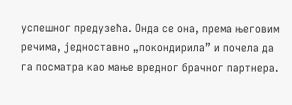успешног предузећа. Онда се она, према његовим речима, једноставно „покондирила” и почела да га посматра као мање вредног брачног партнера.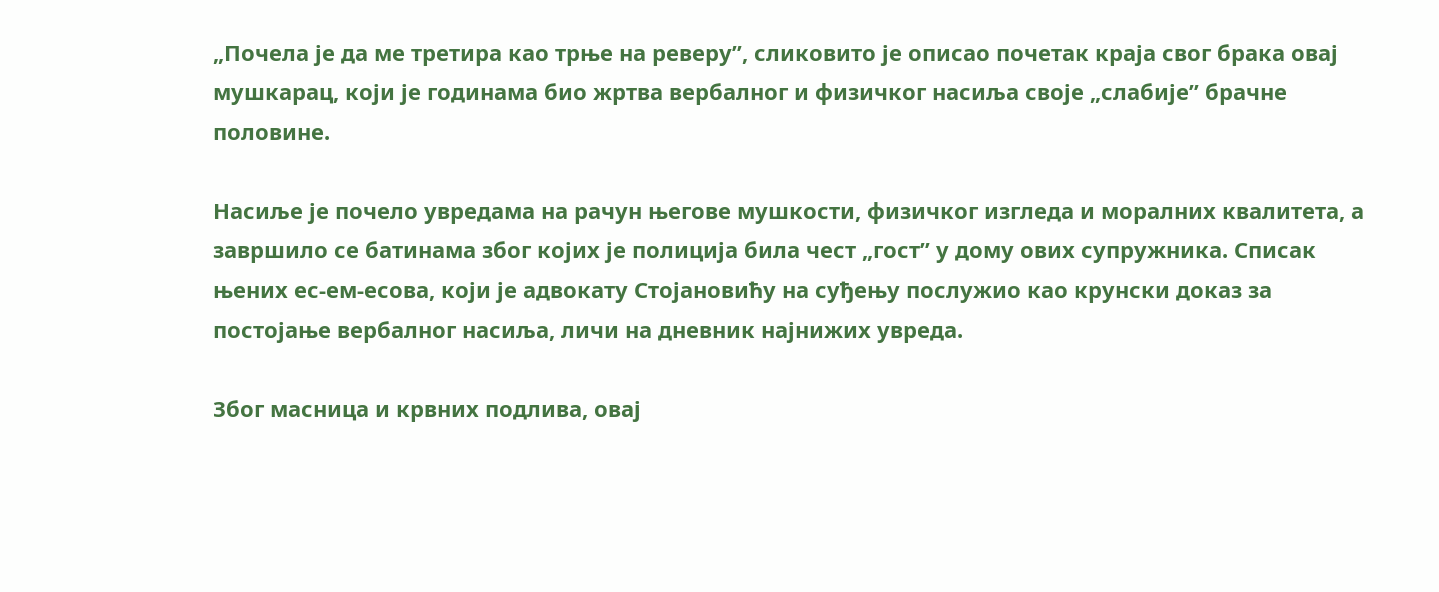„Почела је да ме третира као трње на реверу”, сликовито је описао почетак краја свог брака овај мушкарац, који је годинама био жртва вербалног и физичког насиља своје „слабије” брачне половине.

Насиље је почело увредама на рачун његове мушкости, физичког изгледа и моралних квалитета, а завршило се батинама због којих је полиција била чест „гост” у дому ових супружника. Списак њених ес-ем-есова, који је адвокату Стојановићу на суђењу послужио као крунски доказ за постојање вербалног насиља, личи на дневник најнижих увреда.

Због масница и крвних подлива, овај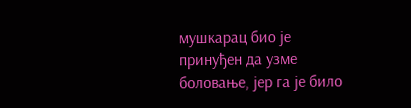мушкарац био је принуђен да узме боловање, јер га је било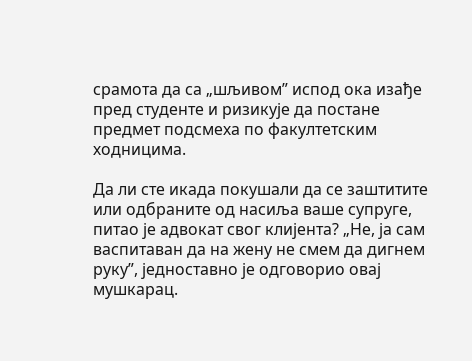срамота да са „шљивом” испод ока изађе пред студенте и ризикује да постане предмет подсмеха по факултетским ходницима.

Да ли сте икада покушали да се заштитите или одбраните од насиља ваше супруге, питао је адвокат свог клијента? „Не, ја сам васпитаван да на жену не смем да дигнем руку”, једноставно је одговорио овај мушкарац.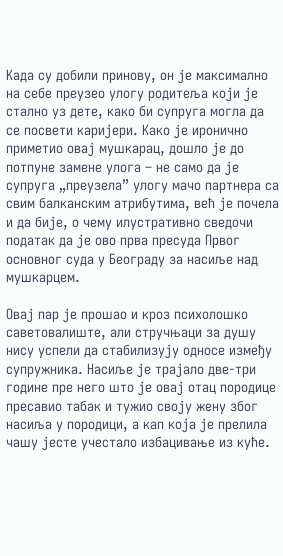Када су добили принову, он је максимално на себе преузео улогу родитеља који је стално уз дете, како би супруга могла да се посвети каријери. Како је иронично приметио овај мушкарац, дошло је до потпуне замене улога – не само да је супруга „преузела” улогу мачо партнера са свим балканским атрибутима, већ је почела и да бије, о чему илустративно сведочи податак да је ово прва пресуда Првог основног суда у Београду за насиље над мушкарцем.

Овај пар је прошао и кроз психолошко саветовалиште, али стручњаци за душу нису успели да стабилизују односе између супружника. Насиље је трајало две-три године пре него што је овај отац породице пресавио табак и тужио своју жену због насиља у породици, а кап која је прелила чашу јесте учестало избацивање из куће.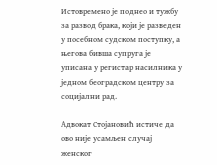Истовремено је поднео и тужбу за развод брака, који је разведен у посебном судском поступку, а његова бивша супруга је уписана у регистар насилника у једном београдском центру за социјални рад.

Адвокат Стојановић истиче да ово није усамљен случај женског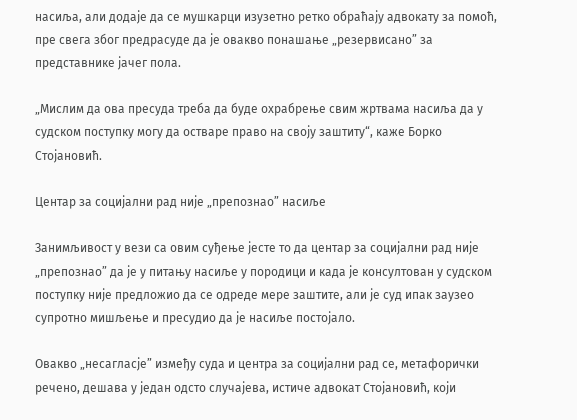насиља, али додаје да се мушкарци изузетно ретко обраћају адвокату за помоћ, пре свега због предрасуде да је овакво понашање „резервисано” за представнике јачег пола.

„Мислим да ова пресуда треба да буде охрабрење свим жртвама насиља да у судском поступку могу да остваре право на своју заштиту“, каже Борко Стојановић.

Центар за социјални рад није „препознао” насиље

Занимљивост у вези са овим суђење јесте то да центар за социјални рад није „препознао” да је у питању насиље у породици и када је консултован у судском поступку није предложио да се одреде мере заштите, али је суд ипак заузео супротно мишљење и пресудио да је насиље постојало.

Овакво „несагласје” између суда и центра за социјални рад се, метафорички речено, дешава у један одсто случајева, истиче адвокат Стојановић, који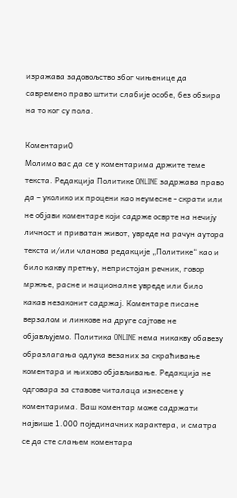изражава задовољство због чињенице да савремено право штити слабије особе, без обзира на то ког су пола.

Коментари0
Молимо вас да се у коментарима држите теме текста. Редакција Политике ONLINE задржава право да – уколико их процени као неумесне - скрати или не објави коментаре који садрже осврте на нечију личност и приватан живот, увреде на рачун аутора текста и/или чланова редакције „Политике“ као и било какву претњу, непристојан речник, говор мржње, расне и националне увреде или било какав незаконит садржај. Коментаре писане верзалом и линкове на друге сајтове не објављујемо. Политика ONLINE нема никакву обавезу образлагања одлука везаних за скраћивање коментара и њихово објављивање. Редакција не одговара за ставове читалаца изнесене у коментарима. Ваш коментар може садржати највише 1.000 појединачних карактера, и сматра се да сте слањем коментара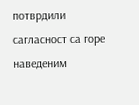потврдили сагласност са горе наведеним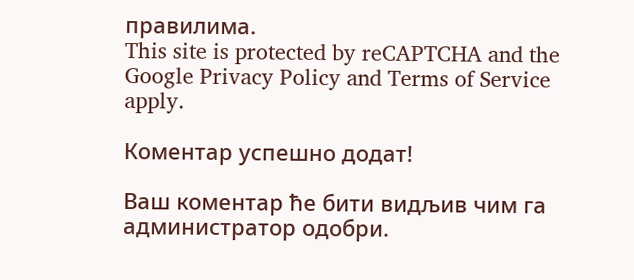правилима.
This site is protected by reCAPTCHA and the Google Privacy Policy and Terms of Service apply.

Комeнтар успeшно додат!

Ваш комeнтар ћe бити видљив чим га администратор одобри.